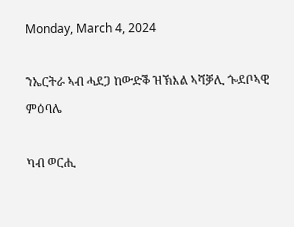Monday, March 4, 2024

ንኤርትራ ኣብ ሓደጋ ከውድቕ ዝኽእል ኣሻቓሊ ጐደቦኣዊ ምዕባሌ

ካብ ወርሒ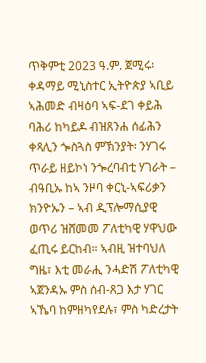ጥቅምቲ 2023 ዓ.ም. ጀሚሩ፡ ቀዳማይ ሚኒስተር ኢትዮጵያ ኣቢይ ኣሕመድ ብዛዕባ ኣፍ-ደገ ቀይሕ ባሕሪ ከካይዶ ብዝጸንሐ ሰፊሕን ቀጻሊን ጐስጓስ ምኽንያት፡ ንሃገሩ ጥራይ ዘይኮነ ንጐረባብቲ ሃገራት – ብዓቢኡ ከኣ ንዞባ ቀርኒ-ኣፍሪቃን ክንዮኡን – ኣብ ዲፕሎማሲያዊ ወጥሪ ዝሸመመ ፖለቲካዊ ሃዋህው ፈጢሩ ይርከብ። ኣብዚ ዝተባህለ ግዜ፣ እቲ መራሒ ንሓድሽ ፖለቲካዊ ኣጀንዳኡ ምስ ሰብ-ጸጋ እታ ሃገር ኣኼባ ከምዘካየደሉ፣ ምስ ካድረታት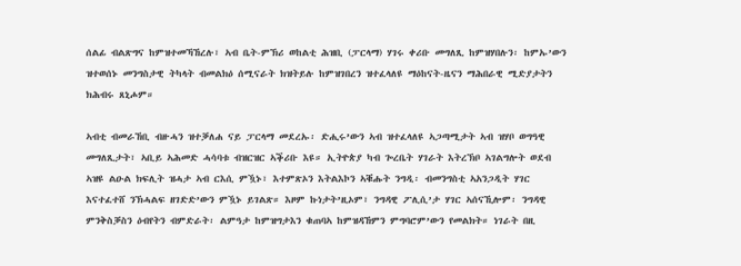ሰልፊ ብልጽግና ከምዝተመኻኸረሉ፣ ኣብ ቤት-ምኽሪ ወከልቲ ሕዝቢ (ፓርላማ) ሃገሩ ቀሪቡ መግለጺ ከምዝሃበሉን፡ ከምኡ’ውን ዝተወሰኑ መንግስታዊ ትካላት ብመልክዕ ሰሚናራት ክዝትይሉ ከምዝገበረን ዝተፈላለዩ ማዕከናት-ዜናን ማሕበራዊ ሚድያታትን ክሕብሩ ጸኒሖም።

ኣብቲ ብመራኸቢ ብዙሓን ዝተቓለሐ ናይ ፓርላማ መደረኡ፡ ድሒሩ’ውን ኣብ ዝተፈላለዩ ኣጋጣሚታት ኣብ ዝሃቦ ወግዓዊ መግለጺታት፣ ኣቢይ ኣሕመድ ሓሳባቱ ብዝርዝር ኣቕሪቡ እዩ። ኢትዮጵያ ካብ ጐረቤት ሃገራት እትረኽቦ ኣገልግሎት ወደብ ኣዝዩ ልዑል ክፍሊት ዝሓታ ኣብ ርእሲ ምዃኑ፣ እተምጽኦን እትልእኮን ኣቑሑት ንግዲ፡ ብመንግስቲ ኣአንጋዲት ሃገር እናተፈተሸ ንኽሓልፍ ዘገድድ’ውን ምዃኑ ይገልጽ። እዞም ኩነታት’ዚኦም፣ ንግዳዊ ፖሊሲ’ታ ሃገር ኣሰናኺሎም፡ ንግዳዊ ምንቅስቓስን ዕብየትን ብምድራት፡ ልምዓታ ከምዝግታእን ቁጠባኣ ከምዝዳኸምን ምግባሮም’ውን የመልክት። ነገራት በዚ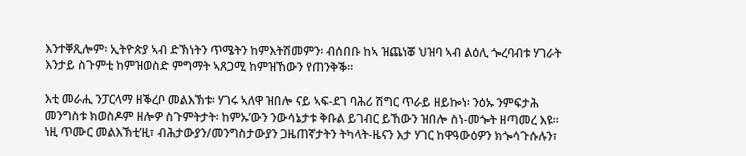እንተቐጺሎም፡ ኢትዮጵያ ኣብ ድኽነትን ጥሜትን ከምእትሽመምን፡ ብሰበቡ ከኣ ዝጨነቖ ህዝባ ኣብ ልዕሊ ጐረባብቱ ሃገራት እንታይ ስጉምቲ ከምዝወስድ ምግማት ኣጸጋሚ ከምዝኸውን የጠንቅቕ።

እቲ መራሒ ንፓርላማ ዘቕረቦ መልእኽቱ፡ ሃገሩ ኣለዋ ዝበሎ ናይ ኣፍ-ደገ ባሕሪ ሽግር ጥራይ ዘይኰነ፡ ንዕኡ ንምፍታሕ መንግስቱ ክወስዶም ዘሎዎ ስጉምትታት፡ ከምኡ’ውን ንውሳኔታቱ ቅቡል ይገብር ይኸውን ዝበሎ ስነ-መጐት ዘጣመረ እዩ። ነዚ ጥሙር መልእኽቲ’ዚ፣ ብሕታውያን/መንግስታውያን ጋዜጠኛታትን ትካላት-ዜናን እታ ሃገር ከዋዓውዕዎን ክጐሳጉሱሉን፣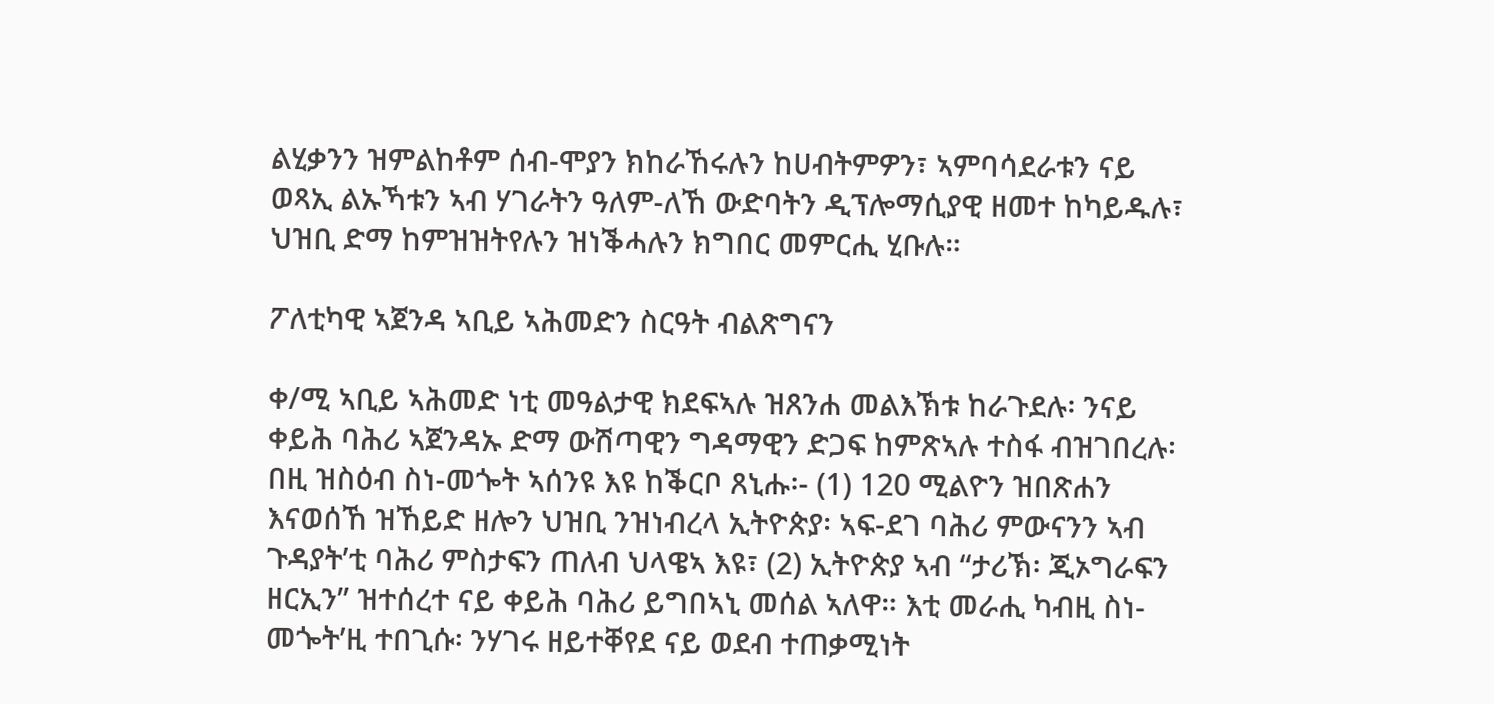ልሂቃንን ዝምልከቶም ሰብ-ሞያን ክከራኸሩሉን ከሀብትምዎን፣ ኣምባሳደራቱን ናይ ወጻኢ ልኡኻቱን ኣብ ሃገራትን ዓለም-ለኸ ውድባትን ዲፕሎማሲያዊ ዘመተ ከካይዱሉ፣ ህዝቢ ድማ ከምዝዝትየሉን ዝነቕሓሉን ክግበር መምርሒ ሂቡሉ።

ፖለቲካዊ ኣጀንዳ ኣቢይ ኣሕመድን ስርዓት ብልጽግናን

ቀ/ሚ ኣቢይ ኣሕመድ ነቲ መዓልታዊ ክደፍኣሉ ዝጸንሐ መልእኽቱ ከራጉደሉ፡ ንናይ ቀይሕ ባሕሪ ኣጀንዳኡ ድማ ውሽጣዊን ግዳማዊን ድጋፍ ከምጽኣሉ ተስፋ ብዝገበረሉ፡ በዚ ዝስዕብ ስነ-መጐት ኣሰንዩ እዩ ከቕርቦ ጸኒሑ፡- (1) 120 ሚልዮን ዝበጽሐን እናወሰኸ ዝኸይድ ዘሎን ህዝቢ ንዝነብረላ ኢትዮጵያ፡ ኣፍ-ደገ ባሕሪ ምውናንን ኣብ ጉዳያት’ቲ ባሕሪ ምስታፍን ጠለብ ህላዌኣ እዩ፣ (2) ኢትዮጵያ ኣብ “ታሪኽ፡ ጂኦግራፍን ዘርኢን” ዝተሰረተ ናይ ቀይሕ ባሕሪ ይግበኣኒ መሰል ኣለዋ። እቲ መራሒ ካብዚ ስነ-መጐት’ዚ ተበጊሱ፡ ንሃገሩ ዘይተቐየደ ናይ ወደብ ተጠቃሚነት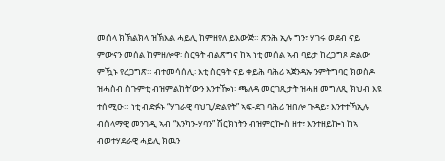መሰላ ክኽልክላ ዝኽእል ሓይሊ ከምዘየለ ይእውጅ። ጽንሕ ኢሉ ግን፣ ሃገሩ ወደብ ናይ ምውናን መሰል ከምዘሎዋ፡ ስርዓት ብልጽግና ከኣ ነቲ መሰል ኣብ ባይታ ከረጋግጾ ድልው ምዃኑ የረጋግጽ። ብተመሳሰሊ፡ እቲ ስርዓት ናይ ቀይሕ ባሕሪ ኣጀንዳኡ ንምትግባር ክወስዶ ዝሓስብ ስጉምቲ ብዝምልከት’ውን እንተዀነ፡ ጫለዳ መርገጺታት ዝሓዘ መግለጺ ክህብ እዩ ተሰሚዑ። ነቲ ብድፉኑ “ሃገራዊ ባህጊ/ድልየት” ኣፍ-ደገ ባሕሪ ዝበሎ ጉዳይ፣ እንተተኻኢሉ ብሰላማዊ መንገዲ ኣብ “እንካን-ሃባን” ሽርክነትን ብዝምርኰስ ዘተ፣ እንተዘይኰነ ከኣ ብወተሃደራዊ ሓይሊ ክዉን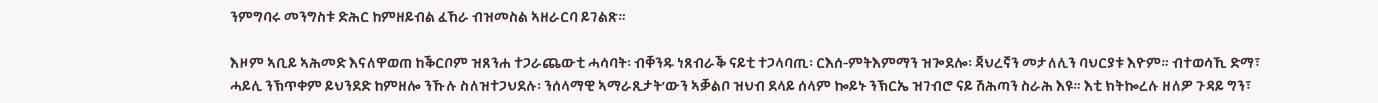ንምግባሩ መንግስቱ ድሕር ከምዘይብል ፈኸራ ብዝመስል ኣዘራርባ ይገልጽ።

እዞም ኣቢይ ኣሕመድ እናለዋወጠ ከቕርቦም ዝጸንሐ ተጋራጨውቲ ሓሳባት፡ ብቐንዱ ነጸብራቕ ናይቲ ተጋላባጢ፡ ርእሰ-ምትእምማን ዝጐደሎ፡ ጃህረኛን መታለሊን ባህርያቱ እዮም። ብተወሳኺ ድማ፣ ሓይሊ ንኽጥቀም ይህንደድ ከምዘሎ ንኹሉ ስለዝተጋህደሉ፡ ንሰላማዊ ኣማራጺታት’ውን ኣቓልቦ ዝህብ ደላይ ሰላም ኰይኑ ንኽርኤ ዝገብሮ ናይ ሽሕጣን ስራሕ እዩ። እቲ ክትኰረሉ ዘለዎ ጉዳይ ግን፣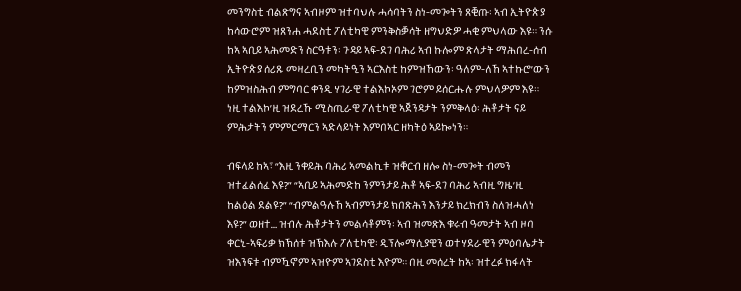መንግስቲ ብልጽግና ኣብዞም ዝተባህሉ ሓሳባትን ስነ-መጐትን ጸቒጡ፡ ኣብ ኢትዮጵያ ከሳውሮም ዝጸንሐ ሓደስቲ ፖለቲካዊ ምንቅስቓሳት ዘግህድዎ ሓቂ ምህላው እዩ። ንሱ ከኣ ኣቢይ ኣሕመድን ስርዓቱን፡ ጉዳይ ኣፍ-ደገ ባሕሪ ኣብ ኩሎም ጽላታት ማሕበረ-ሰብ ኢትዮጵያ ሰሪጹ መዛረቢን መካትዒን ኣርእስቲ ከምዝኸውን፡ ዓለም-ለኸ ኣተኩሮ’ውን ከምዝስሕብ ምግባር ቀንዲ ሃገራዊ ተልእኮኦም ገሮም ይሰርሑሉ ምህላዎም እዩ። ነዚ ተልእኮ’ዚ ዝደረኹ ሚስጢራዊ ፖለቲካዊ ኣጀንዳታት ንምቅላዕ፡ ሕቶታት ናይ ምሕታትን ምምርማርን ኣድላይነት እምበኣር ዘካትዕ ኣይኰነን።

ብፍላይ ከኣ፣ “እዚ ንቀይሕ ባሕሪ ኣመልኪቱ ዝቐርብ ዘሎ ስነ-መጐት ብመን ዝተፈልሰፈ እዩ?” “ኣቢይ ኣሕመድከ ንምንታይ ሕቶ ኣፍ-ደገ ባሕሪ ኣብዚ ግዜ’ዚ ከልዕል ደልዩ?” “ብምልዓሉኸ ኣብምንታይ ክበጽሕን እንታይ ክረክብን ስለዝሓለነ እዩ?” ወዘተ… ዝብሉ ሕቶታትን መልሳቶምን፡ ኣብ ዝመጽእ ቁሩብ ዓመታት ኣብ ዞባ ቀርኒ-ኣፍሪቃ ክኽሰቱ ዝኽእሉ ፖለቲካዊ፡ ዲፕሎማሲያዊን ወተሃደራዊን ምዕባሌታት ዝእንፍቱ ብምዃኖም ኣዝዮም ኣገደስቲ እዮም። በዚ መሰረት ከኣ፡ ዝተረፉ ክፋላት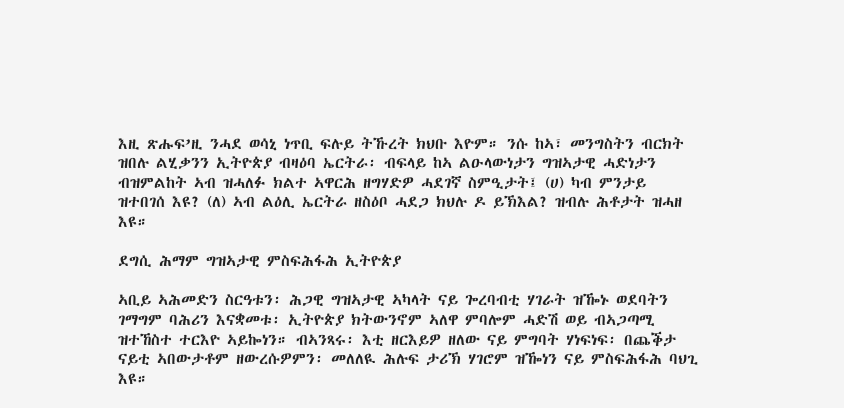እዚ ጽሑፍ’ዚ ንሓደ ወሳኒ ነጥቢ ፍሉይ ትኹረት ክህቡ እዮም። ንሱ ከኣ፣ መንግስትን ብርክት ዝበሉ ልሂቃንን ኢትዮጵያ ብዛዕባ ኤርትራ፡ ብፍላይ ከኣ ልዑላውነታን ግዝኣታዊ ሓድነታን ብዝምልከት ኣብ ዝሓለፉ ክልተ ኣዋርሕ ዘግሃድዎ ሓደገኛ ስምዒታት፤ (ሀ) ካብ ምንታይ ዝተበገሰ እዩ? (ለ) ኣብ ልዕሊ ኤርትራ ዘስዕቦ ሓደጋ ክህሉ ዶ ይኽእል? ዝብሉ ሕቶታት ዝሓዘ እዩ።

ደግሲ ሕማም ግዝኣታዊ ምስፍሕፋሕ ኢትዮጵያ

ኣቢይ ኣሕመድን ስርዓቱን፡ ሕጋዊ ግዝኣታዊ ኣካላት ናይ ጐረባብቲ ሃገራት ዝዀኑ ወደባትን ገማግም ባሕሪን እናቋመቱ፡ ኢትዮጵያ ክትውንኖም ኣለዋ ምባሎም ሓድሽ ወይ ብኣጋጣሚ ዝተኸስተ ተርእዮ ኣይኰነን። ብኣንጻሩ፡ እቲ ዘርእይዎ ዘለው ናይ ምግባት ሃነፍነፍ፡ በጨቕታ ናይቲ ኣበውታቶም ዘውረሱዎምን፡ መለለዪ ሕሉፍ ታሪኽ ሃገሮም ዝዀነን ናይ ምስፍሕፋሕ ባህጊ እዩ።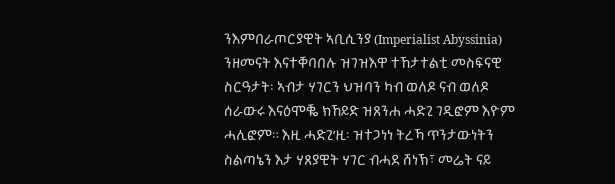ንእምበራጦርያዊት ኣቢሲንያ (Imperialist Abyssinia) ንዘመናት እናተቐባበሉ ዝገዝእዋ ተኸታተልቲ መስፍናዊ ስርዓታት፡ ኣብታ ሃገርን ህዝባን ካብ ወለዶ ናብ ወለዶ ሰራውሩ እናዕሞቘ ክኸይድ ዝጸንሐ ሓድጊ ገዲፎም እዮም ሓሊፎም። እዚ ሓድጊ’ዚ፡ ዝተጋነነ ትረኻ ጥንታውነትን ስልጣኔን እታ ሃጸያዊት ሃገር ብሓደ ሸነኽ፣ መሬት ናይ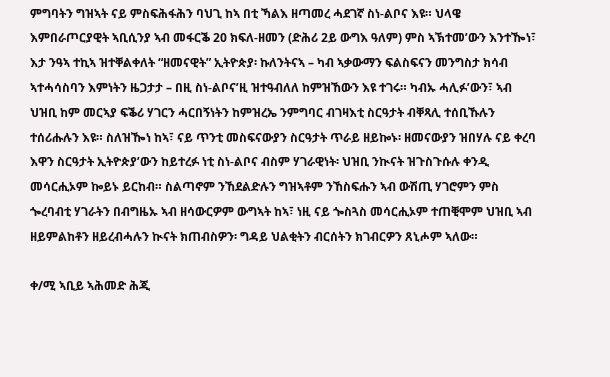ምግባትን ግዝኣት ናይ ምስፍሕፋሕን ባህጊ ከኣ በቲ ኻልእ ዘጣመረ ሓደገኛ ስነ-ልቦና እዩ። ህላዌ እምበራጦርያዊት ኣቢሲንያ ኣብ መፋርቕ 20 ክፍለ-ዘመን (ድሕሪ 2ይ ውግእ ዓለም) ምስ ኣኽተመ’ውን እንተዀነ፣ እታ ንዓኣ ተኪኣ ዝተቐልቀለት “ዘመናዊት” ኢትዮጵያ፡ ኩለንትናኣ – ካብ ኣቃውማን ፍልስፍናን መንግስታ ክሳብ ኣተሓሳስባን እምነትን ዜጋታታ – በዚ ስነ-ልቦና’ዚ ዝተዓብለለ ከምዝኸውን እዩ ተገሩ። ካብኡ ሓሊፉ’ውን፣ ኣብ ህዝቢ ከም መርኣያ ፍቕሪ ሃገርን ሓርበኝነትን ከምዝረኤ ንምግባር ብገዛእቲ ስርዓታት ብቐጻሊ ተሰቢኹሉን ተሰሪሑሉን እዩ። ስለዝዀነ ከኣ፣ ናይ ጥንቲ መስፍናውያን ስርዓታት ጥራይ ዘይኰኑ፡ ዘመናውያን ዝበሃሉ ናይ ቀረባ እዋን ስርዓታት ኢትዮጵያ’ውን ከይተረፉ ነቲ ስነ-ልቦና ብስም ሃገራዊነት፡ ህዝቢ ንኲናት ዝጉስጉሱሉ ቀንዲ መሳርሒኦም ኰይኑ ይርከብ። ስልጣኖም ንኸደልድሉን ግዝኣቶም ንኸስፍሑን ኣብ ውሽጢ ሃገሮምን ምስ ጐረባብቲ ሃገራትን በብግዜኡ ኣብ ዘሳውርዎም ውግኣት ከኣ፣ ነዚ ናይ ጐስጓስ መሳርሒኦም ተጠቒሞም ህዝቢ ኣብ ዘይምልከቶን ዘይረብሓሉን ኲናት ክጠብስዎን፡ ግዳይ ህልቂትን ብርሰትን ክገብርዎን ጸኒሖም ኣለው።

ቀ/ሚ ኣቢይ ኣሕመድ ሕጂ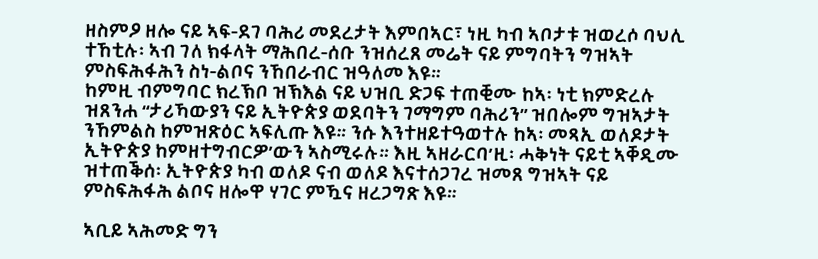ዘስምዖ ዘሎ ናይ ኣፍ-ደገ ባሕሪ መደረታት እምበኣር፣ ነዚ ካብ ኣቦታቱ ዝወረሶ ባህሊ ተኸቲሉ፡ ኣብ ገለ ክፋላት ማሕበረ-ሰቡ ንዝሰረጸ መሬት ናይ ምግባትን ግዝኣት ምስፍሕፋሕን ስነ-ልቦና ንኸበራብር ዝዓለመ እዩ።
ከምዚ ብምግባር ክረኽቦ ዝኽእል ናይ ህዝቢ ድጋፍ ተጠቒሙ ከኣ፡ ነቲ ክምድረሉ ዝጸንሐ “ታሪኻውያን ናይ ኢትዮጵያ ወደባትን ገማግም ባሕሪን” ዝበሎም ግዝኣታት ንኸምልስ ከምዝጽዕር ኣፍሊጡ እዩ። ንሱ እንተዘይተዓወተሉ ከኣ፡ መጻኢ ወለዶታት ኢትዮጵያ ከምዘተግብርዎ’ውን ኣስሚሩሉ። እዚ ኣዘራርባ’ዚ፡ ሓቅነት ናይቲ ኣቐዲሙ ዝተጠቕሰ፡ ኢትዮጵያ ካብ ወለዶ ናብ ወለዶ እናተሰጋገረ ዝመጸ ግዝኣት ናይ ምስፍሕፋሕ ልቦና ዘሎዋ ሃገር ምዃና ዘረጋግጽ እዩ።

ኣቢይ ኣሕመድ ግን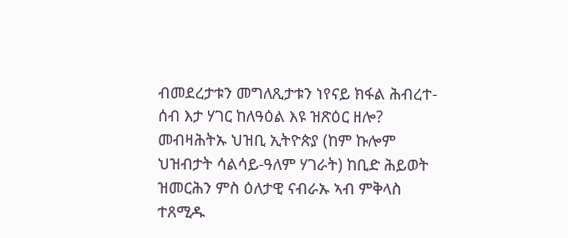ብመደረታቱን መግለጺታቱን ነየናይ ክፋል ሕብረተ-ሰብ እታ ሃገር ከለዓዕል እዩ ዝጽዕር ዘሎ? መብዛሕትኡ ህዝቢ ኢትዮጵያ (ከም ኩሎም ህዝብታት ሳልሳይ-ዓለም ሃገራት) ከቢድ ሕይወት ዝመርሕን ምስ ዕለታዊ ናብራኡ ኣብ ምቅላስ ተጸሚዱ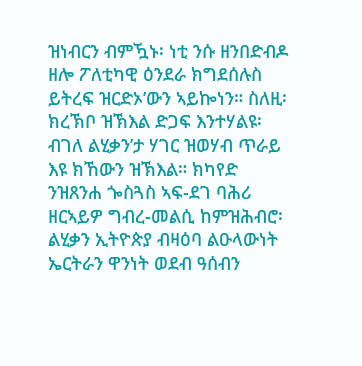ዝነብርን ብምዃኑ፡ ነቲ ንሱ ዘንበድብዶ ዘሎ ፖለቲካዊ ዕንደራ ክግደሰሉስ ይትረፍ ዝርድኦ’ውን ኣይኰነን። ስለዚ፡ ክረኽቦ ዝኽእል ድጋፍ እንተሃልዩ፡ ብገለ ልሂቃን’ታ ሃገር ዝወሃብ ጥራይ እዩ ክኸውን ዝኽእል። ክካየድ ንዝጸንሐ ጐስጓስ ኣፍ-ደገ ባሕሪ ዘርኣይዎ ግብረ-መልሲ ከምዝሕብሮ፡ ልሂቃን ኢትዮጵያ ብዛዕባ ልዑላውነት ኤርትራን ዋንነት ወደብ ዓሰብን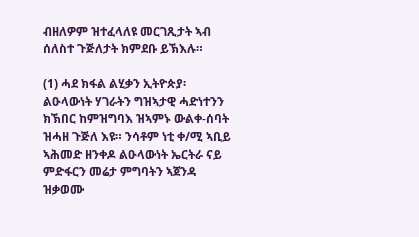ብዘለዎም ዝተፈላለዩ መርገጺታት ኣብ ሰለስተ ጉጅለታት ክምደቡ ይኽእሉ።

(1) ሓደ ክፋል ልሂቃን ኢትዮጵያ፡ ልዑላውነት ሃገራትን ግዝኣታዊ ሓድነተንን ክኽበር ከምዝግባእ ዝኣምኑ ውልቀ-ሰባት ዝሓዘ ጉጅለ እዩ። ንሳቶም ነቲ ቀ/ሚ ኣቢይ ኣሕመድ ዘንቀዶ ልዑላውነት ኤርትራ ናይ ምድፋርን መሬታ ምግባትን ኣጀንዳ ዝቃወሙ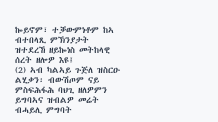ኰይኖም፣ ተቓውምነቶም ከኣ ብተበላጺ ምኽንያታት ዝተደረኸ ዘይኰነስ መትከላዊ ሰረት ዘሎዎ እዩ፤
(2) ኣብ ካልኣይ ጉጅለ ዝስርዑ ልሂቃን፡ ብውሽጦም ናይ ምስፍሕፋሕ ባህጊ ዘለዎምን ይግባኣና ዝብልዎ መሬት ብሓይሊ ምግባት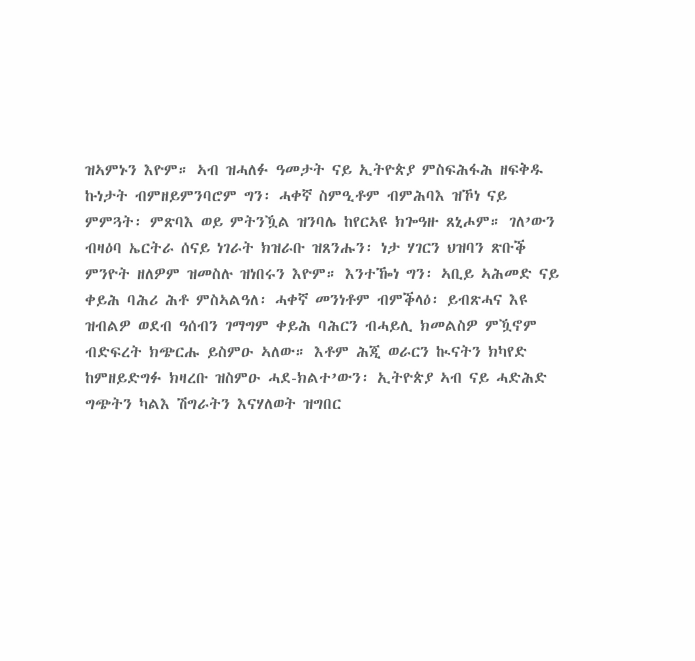ዝኣምኑን እዮም። ኣብ ዝሓለፉ ዓመታት ናይ ኢትዮጵያ ምስፍሕፋሕ ዘፍቅዱ ኩነታት ብምዘይምንባሮም ግን፡ ሓቀኛ ስምዒቶም ብምሕባእ ዝኾነ ናይ ምምጓት፡ ምጽባእ ወይ ምትንዃል ዝንባሌ ከየርኣዩ ክጐዓዙ ጸኒሖም። ገለ’ውን ብዛዕባ ኤርትራ ሰናይ ነገራት ክዝራቡ ዝጸንሑን፡ ነታ ሃገርን ህዝባን ጽቡቕ ምንዮት ዘለዎም ዝመስሉ ዝነበሩን እዮም። እንተዀነ ግን፡ ኣቢይ ኣሕመድ ናይ ቀይሕ ባሕሪ ሕቶ ምስኣልዓለ፡ ሓቀኛ መንነቶም ብምቕላዕ፡ ይብጽሓና እዩ ዝብልዎ ወደብ ዓሰብን ገማግም ቀይሕ ባሕርን ብሓይሊ ክመልስዎ ምዃኖም ብድፍረት ክጭርሑ ይስምዑ ኣለው። እቶም ሕጂ ወራርን ኲናትን ክካየድ ከምዘይድግፉ ክዛረቡ ዝስምዑ ሓደ-ክልተ’ውን፡ ኢትዮጵያ ኣብ ናይ ሓድሕድ ግጭትን ካልእ ሽግራትን እናሃለወት ዝግበር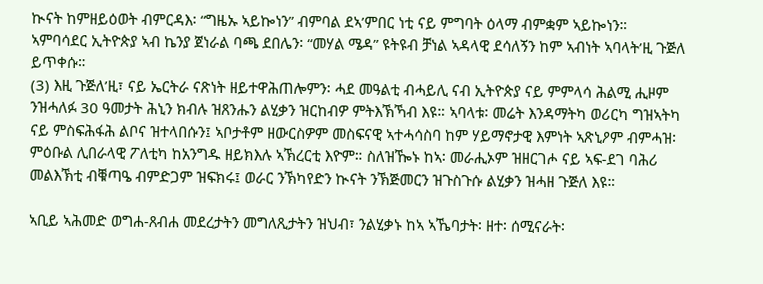ኲናት ከምዘይዕወት ብምርዳእ፡ “ግዜኡ ኣይኰነን” ብምባል ደኣ’ምበር ነቲ ናይ ምግባት ዕላማ ብምቋም ኣይኰነን። ኣምባሳደር ኢትዮጵያ ኣብ ኬንያ ጀነራል ባጫ ደበሌን፡ “መሃል ሜዳ” ዩትዩብ ቻነል ኣዳላዊ ደሳለኝን ከም ኣብነት ኣባላት’ዚ ጉጅለ ይጥቀሱ።
(3) እዚ ጉጅለ’ዚ፣ ናይ ኤርትራ ናጽነት ዘይተዋሕጠሎምን፡ ሓደ መዓልቲ ብሓይሊ ናብ ኢትዮጵያ ናይ ምምላሳ ሕልሚ ሒዞም ንዝሓለፉ 30 ዓመታት ሕኒን ክብሉ ዝጸንሑን ልሂቃን ዝርከብዎ ምትእኽኻብ እዩ። ኣባላቱ፡ መሬት እንዳማትካ ወሪርካ ግዝኣትካ ናይ ምስፍሕፋሕ ልቦና ዝተላበሱን፤ ኣቦታቶም ዘውርስዎም መስፍናዊ ኣተሓሳስባ ከም ሃይማኖታዊ እምነት ኣጽኒዖም ብምሓዝ፡ ምዕቡል ሊበራላዊ ፖለቲካ ከአንግዱ ዘይክእሉ ኣኽረርቲ እዮም። ስለዝዀኑ ከኣ፡ መራሒኦም ዝዘርገሖ ናይ ኣፍ-ደገ ባሕሪ መልእኽቲ ብቑጣዔ ብምድጋም ዝፍክሩ፤ ወራር ንኽካየድን ኲናት ንኽጅመርን ዝጉስጉሱ ልሂቃን ዝሓዘ ጉጅለ እዩ።

ኣቢይ ኣሕመድ ወግሐ-ጸብሐ መደረታትን መግለጺታትን ዝህብ፣ ንልሂቃኑ ከኣ ኣኼባታት፡ ዘተ፡ ሰሚናራት፡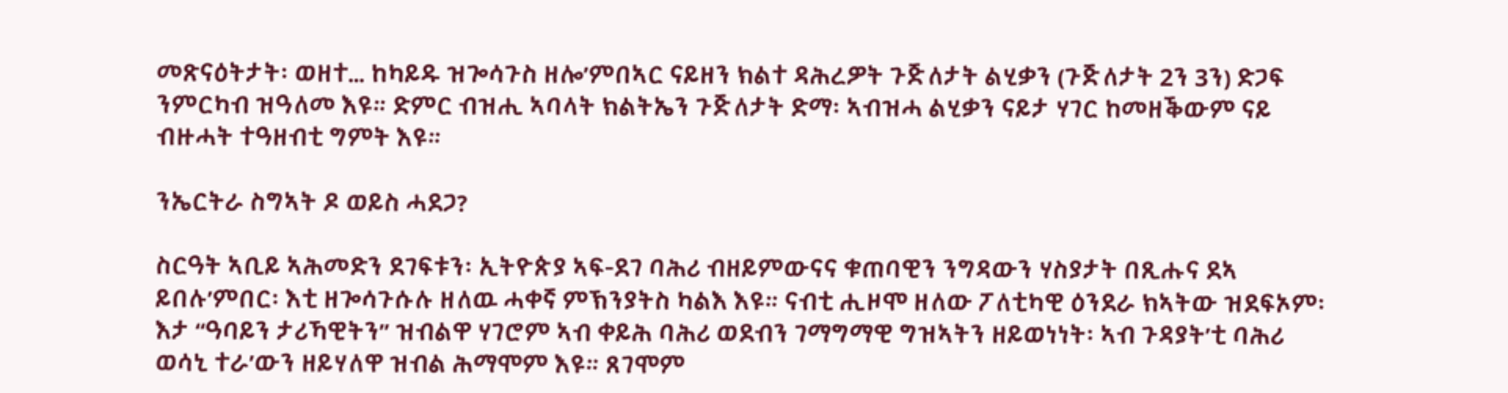መጽናዕትታት፡ ወዘተ… ከካይዱ ዝጐሳጉስ ዘሎ’ምበኣር ናይዘን ክልተ ዳሕረዎት ጉጅለታት ልሂቃን (ጉጅለታት 2ን 3ን) ድጋፍ ንምርካብ ዝዓለመ እዩ። ድምር ብዝሒ ኣባላት ክልትኤን ጉጅለታት ድማ፡ ኣብዝሓ ልሂቃን ናይታ ሃገር ከመዘቕውም ናይ ብዙሓት ተዓዘብቲ ግምት እዩ።

ንኤርትራ ስግኣት ዶ ወይስ ሓደጋ?

ስርዓት ኣቢይ ኣሕመድን ደገፍቱን፡ ኢትዮጵያ ኣፍ-ደገ ባሕሪ ብዘይምውናና ቁጠባዊን ንግዳውን ሃስያታት በጺሑና ደኣ ይበሉ’ምበር፡ እቲ ዘጐሳጉሱሉ ዘለዉ ሓቀኛ ምኽንያትስ ካልእ እዩ። ናብቲ ሒዞሞ ዘለው ፖለቲካዊ ዕንደራ ክኣትው ዝደፍኦም፡ እታ “ዓባይን ታሪኻዊትን” ዝብልዋ ሃገሮም ኣብ ቀይሕ ባሕሪ ወደብን ገማግማዊ ግዝኣትን ዘይወነነት፡ ኣብ ጉዳያት’ቲ ባሕሪ ወሳኒ ተራ’ውን ዘይሃለዋ ዝብል ሕማሞም እዩ። ጸገሞም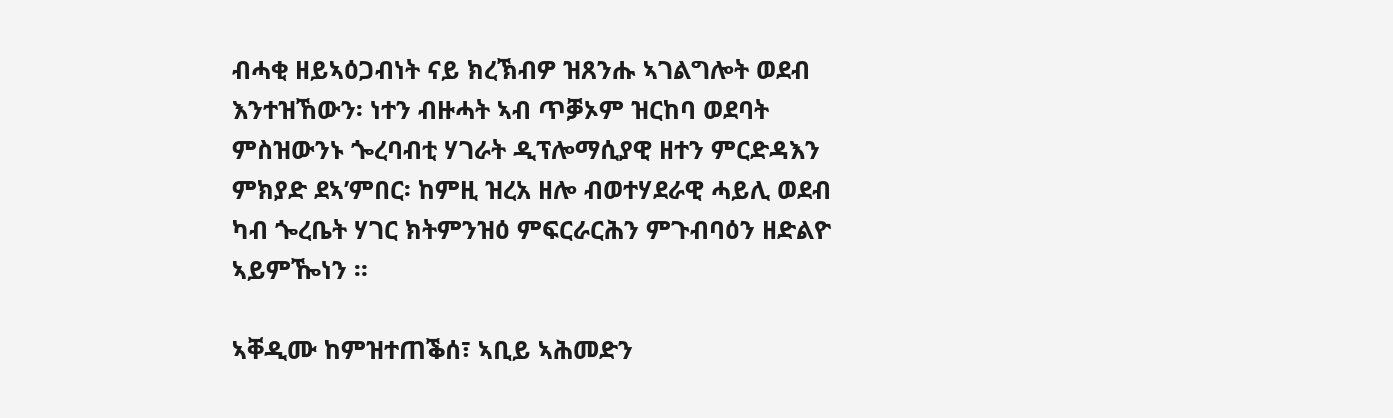ብሓቂ ዘይኣዕጋብነት ናይ ክረኽብዎ ዝጸንሑ ኣገልግሎት ወደብ እንተዝኸውን፡ ነተን ብዙሓት ኣብ ጥቓኦም ዝርከባ ወደባት ምስዝውንኑ ጐረባብቲ ሃገራት ዲፕሎማሲያዊ ዘተን ምርድዳእን ምክያድ ደኣ’ምበር፡ ከምዚ ዝረአ ዘሎ ብወተሃደራዊ ሓይሊ ወደብ ካብ ጐረቤት ሃገር ክትምንዝዕ ምፍርራርሕን ምጉብባዕን ዘድልዮ ኣይምዀነን ።

ኣቐዲሙ ከምዝተጠቕሰ፣ ኣቢይ ኣሕመድን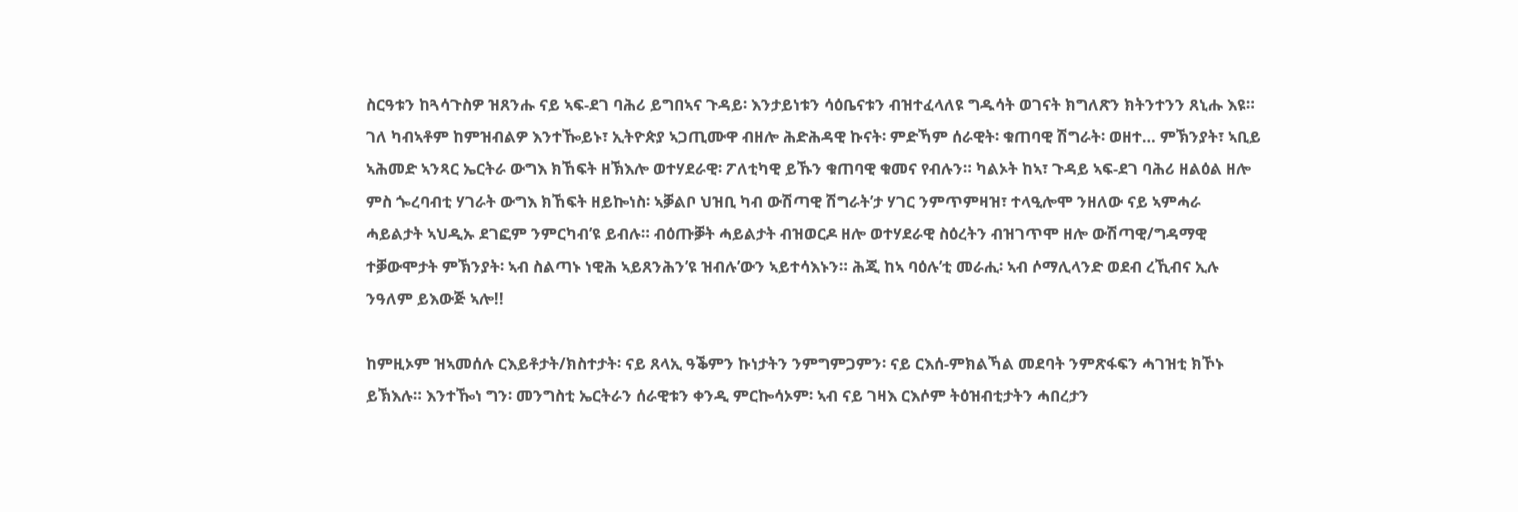ስርዓቱን ከጓሳጉስዎ ዝጸንሑ ናይ ኣፍ-ደገ ባሕሪ ይግበኣና ጉዳይ፡ እንታይነቱን ሳዕቤናቱን ብዝተፈላለዩ ግዱሳት ወገናት ክግለጽን ክትንተንን ጸኒሑ እዩ። ገለ ካብኣቶም ከምዝብልዎ እንተዀይኑ፣ ኢትዮጵያ ኣጋጢሙዋ ብዘሎ ሕድሕዳዊ ኩናት፡ ምድኻም ሰራዊት፡ ቁጠባዊ ሽግራት፡ ወዘተ… ምኽንያት፣ ኣቢይ ኣሕመድ ኣንጻር ኤርትራ ውግእ ክኸፍት ዘኽእሎ ወተሃደራዊ፡ ፖለቲካዊ ይኹን ቁጠባዊ ቁመና የብሉን። ካልኦት ከኣ፣ ጉዳይ ኣፍ-ደገ ባሕሪ ዘልዕል ዘሎ ምስ ጐረባብቲ ሃገራት ውግእ ክኸፍት ዘይኰነስ፡ ኣቓልቦ ህዝቢ ካብ ውሽጣዊ ሽግራት’ታ ሃገር ንምጥምዛዝ፣ ተላዒሎሞ ንዘለው ናይ ኣምሓራ ሓይልታት ኣህዲኡ ደገፎም ንምርካብ’ዩ ይብሉ። ብዕጡቓት ሓይልታት ብዝወርዶ ዘሎ ወተሃደራዊ ስዕረትን ብዝገጥሞ ዘሎ ውሽጣዊ/ግዳማዊ ተቓውሞታት ምኽንያት፡ ኣብ ስልጣኑ ነዊሕ ኣይጸንሕን’ዩ ዝብሉ’ውን ኣይተሳእኑን። ሕጂ ከኣ ባዕሉ’ቲ መራሒ፡ ኣብ ሶማሊላንድ ወደብ ረኺብና ኢሉ ንዓለም ይእውጅ ኣሎ!!

ከምዚኦም ዝኣመሰሉ ርእይቶታት/ክስተታት፡ ናይ ጸላኢ ዓቕምን ኩነታትን ንምግምጋምን፡ ናይ ርእሰ-ምክልኻል መደባት ንምጽፋፍን ሓገዝቲ ክኾኑ ይኽእሉ። እንተዀነ ግን፡ መንግስቲ ኤርትራን ሰራዊቱን ቀንዲ ምርኰሳኦም፡ ኣብ ናይ ገዛእ ርእሶም ትዕዝብቲታትን ሓበረታን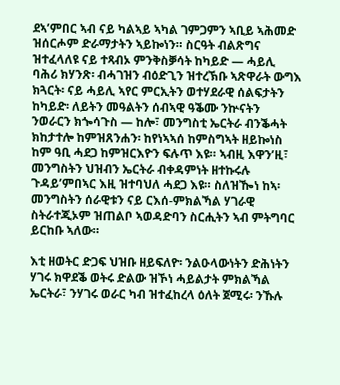ደኣ’ምበር ኣብ ናይ ካልኣይ ኣካል ገምጋምን ኣቢይ ኣሕመድ ዝሰርሖም ድራማታትን ኣይኰነን። ስርዓት ብልጽግና ዝተፈላለዩ ናይ ተጻብኦ ምንቅስቓሳት ከካይድ — ሓይሊ ባሕሪ ክሃንጽ፡ ብሓገዝን ብዕድጊን ዝተረኽቡ ኣጽዋራት ውግእ ክጓርት፡ ናይ ሓይሊ ኣየር ምርኢትን ወተሃደራዊ ሰልፍታትን ከካይድ፡ ለይትን መዓልትን ሰብኣዊ ዓቕሙ ንኵናትን ንወራርን ክጐሳጉስ — ከሎ፣ መንግስቲ ኤርትራ ብንቕሓት ክከታተሎ ከምዝጸንሐን፡ ከየነኣኣሰ ከምስግኣት ዘይኰነስ ከም ዓቢ ሓደጋ ከምዝርእዮን ፍሉጥ እዩ። ኣብዚ እዋን’ዚ፣ መንግስትን ህዝብን ኤርትራ ብቀዳምነት ዘተኩሩሉ ጉዳይ’ምበኣር እዚ ዝተባህለ ሓደጋ እዩ። ስለዝዀነ ከኣ፡ መንግስትን ሰራዊቱን ናይ ርእሰ-ምክልኻል ሃገራዊ ስትራተጂኦም ዝጠልቦ ኣወዳድባን ስርሒትን ኣብ ምትግባር ይርከቡ ኣለው።

እቲ ዘወትር ድጋፍ ህዝቡ ዘይፍለዮ፡ ንልዑላውነትን ድሕነትን ሃገሩ ክዋደቕ ወትሩ ድልው ዝኾነ ሓይልታት ምክልኻል ኤርትራ፣ ንሃገሩ ወራር ካብ ዝተፈከረላ ዕለት ጀሚሩ፡ ንኹሉ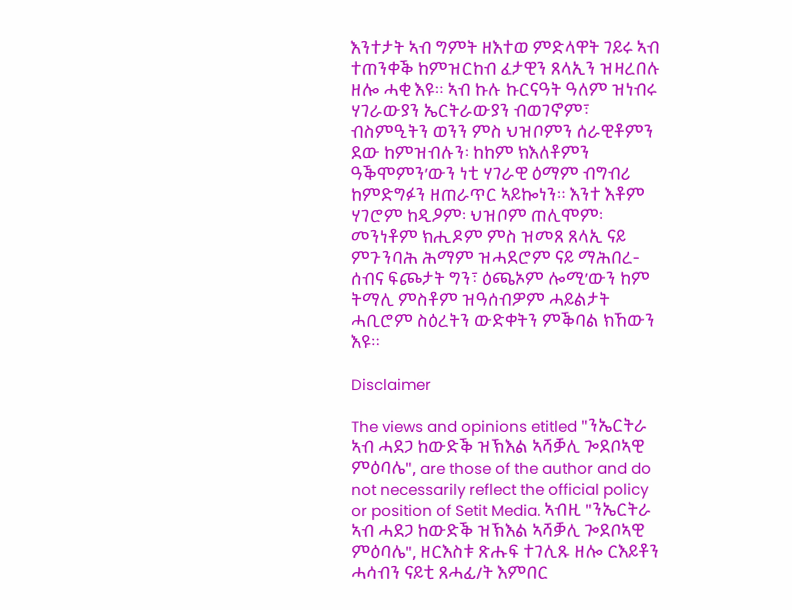እንተታት ኣብ ግምት ዘእተወ ምድላዋት ገይሩ ኣብ ተጠንቀቕ ከምዝርከብ ፈታዊን ጸላኢን ዝዛረበሉ ዘሎ ሓቂ እዩ። ኣብ ኩሉ ኩርናዓት ዓለም ዝነብሩ ሃገራውያን ኤርትራውያን ብወገኖም፣ ብስምዒትን ወንን ምስ ህዝቦምን ሰራዊቶምን ደው ከምዝብሉን፡ ከከም ክእለቶምን ዓቕሞምን’ውን ነቲ ሃገራዊ ዕማም ብግብሪ ከምድግፉን ዘጠራጥር ኣይኰነን። እንተ እቶም ሃገሮም ከዲዖም፡ ህዝቦም ጠሊሞም፡ መንነቶም ክሒዶም ምስ ዝመጸ ጸላኢ ናይ ምጉንባሕ ሕማም ዝሓደሮም ናይ ማሕበረ-ሰብና ፍጮታት ግን፣ ዕጫኦም ሎሚ’ውን ከም ትማሊ ምስቶም ዝዓሰብዎም ሓይልታት ሓቢሮም ስዕረትን ውድቀትን ምቕባል ክኸውን እዩ።

Disclaimer

The views and opinions etitled "ንኤርትራ ኣብ ሓደጋ ከውድቕ ዝኽእል ኣሻቓሊ ጐደቦኣዊ ምዕባሌ", are those of the author and do not necessarily reflect the official policy or position of Setit Media. ኣብዚ "ንኤርትራ ኣብ ሓደጋ ከውድቕ ዝኽእል ኣሻቓሊ ጐደቦኣዊ ምዕባሌ", ዘርእስቱ ጽሑፍ ተገሊጹ ዘሎ ርእይቶን ሓሳብን ናይቲ ጸሓፊ/ት እምበር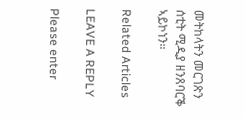መትከላትን መርገጽን ሰቲት ሚዲያ ዘንጸባርቕ ኣይኮነን።

Related Articles

LEAVE A REPLY

Please enter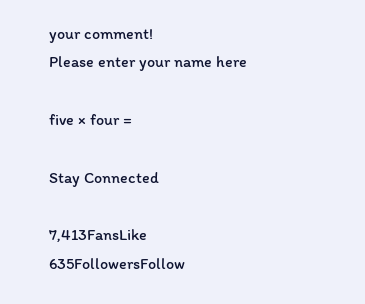your comment!
Please enter your name here

five × four =

Stay Connected

7,413FansLike
635FollowersFollow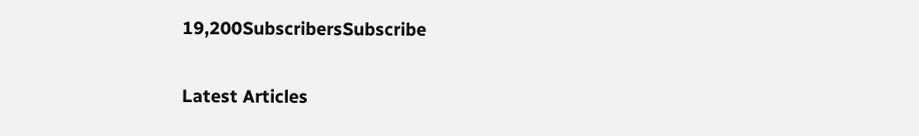19,200SubscribersSubscribe

Latest Articles